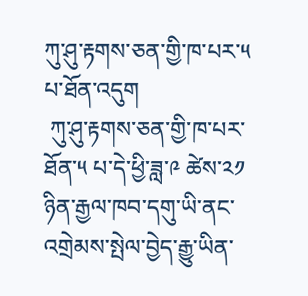ཀུ་ཤུ་རྟགས་ཅན་གྱི་ཁ་པར་༥ པ་ཐོན་འདུག
 ཀུ་ཤུ་རྟགས་ཅན་གྱི་ཁ་པར་ཐོན་༥ པ་དེ་ཕྱི་ཟླ་༩ ཚེས་༢༡ ཉིན་རྒྱལ་ཁབ་དགུ་ཡི་ནང་འགྲེམས་སྤེལ་བྱེད་རྒྱུ་ཡིན་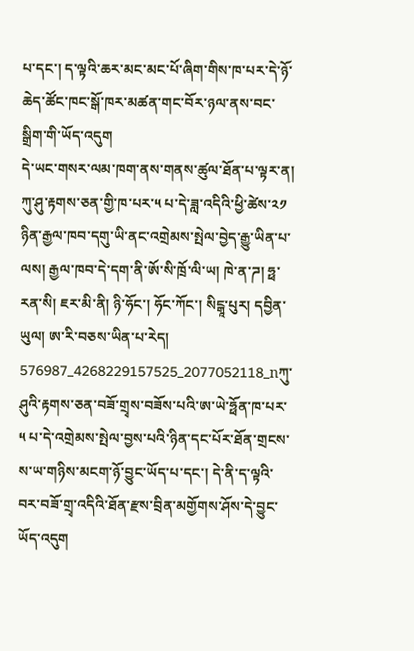པ་དང་། ད་ལྟའི་ཆར་མང་མང་པོ་ཞིག་གིས་ཁ་པར་དེ་ཉོ་ཆེད་ཚོང་ཁང་སྒོ་ཁར་མཚན་གང་བོར་ཉལ་ནས་བང་སྒྲིག་གི་ཡོད་འདུག
དེ་ཡང་གསར་ལམ་ཁག་ནས་གནས་ཚུལ་ཐོན་པ་ལྟར་ན། ཀུ་ཤུ་རྟགས་ཅན་གྱི་ཁ་པར་༥ པ་དེ་ཟླ་འདིའི་ཕྱི་ཚེས་༢༡ ཉིན་རྒྱལ་ཁབ་དགུ་ཡི་ནང་འགྲེམས་སྤེལ་བྱེད་རྒྱུ་ཡིན་པ་ལས། རྒྱལ་ཁབ་དེ་དག་ནི་ཨོ་སི་ཁྲོ་ལི་ཡ། ཁེ་ན་ཌ། ཧྥ་རན་སི། ཇར་མི་ནི། ཉི་ཧོང་། ཧོང་ཀོང་། སིངྒཱ་པུར། དབྱིན་ཡུལ། ཨ་རི་བཅས་ཡིན་པ་རེད།
576987_4268229157525_2077052118_nཀུ་ཤུའི་རྟགས་ཅན་བཟོ་གྲྭས་བཟོས་པའི་ཨ་ཡེ་ཧྥོན་ཁ་པར་༥ པ་དེ་འགྲེམས་སྤེལ་བྱས་པའི་ཉིན་དང་པོར་ཐོན་གྲངས་ས་ཡ་གཉིས་མངག་ཉོ་བྱུང་ཡོད་པ་དང་། དེ་ནི་ད་ལྟའི་བར་བཟོ་གྲྭ་འདིའི་ཐོན་རྫས་བྲིན་མགྱོགས་ཤོས་དེ་བྱུང་ཡོད་འདུག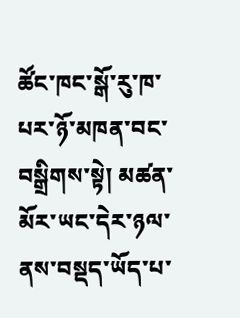ཚོང་ཁང་སྒོ་རུ་ཁ་པར་ཉོ་མཁན་བང་བསྒྲིགས་སྟེ། མཚན་མོར་ཡང་དེར་ཉལ་ནས་བསྡད་ཡོད་པ་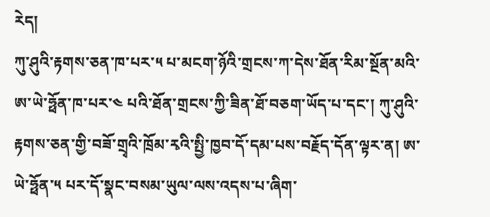རེད།
ཀུ་ཤུའི་རྟགས་ཅན་ཁ་པར་༥ པ་མངག་ཉོའི་གྲངས་ཀ་དེས་ཐོན་རིམ་སྔོན་མའི་ཨ་ཡེ་ཧྥོན་ཁ་པར་༤ པའི་ཐོན་གྲངས་ཀྱི་ཟིན་ཐོ་བཅག་ཡོད་པ་དང་། ཀུ་ཤུའི་རྟགས་ཅན་གྱི་བཟོ་གྲྭའི་ཁྲོམ་རྭའི་སྤྱི་ཁྱབ་དོ་དམ་པས་བརྗོད་དོན་ལྟར་ན། ཨ་ཡེ་ཧྥོན་༥ པར་དོ་སྣང་བསམ་ཡུལ་ལས་འདས་པ་ཞིག་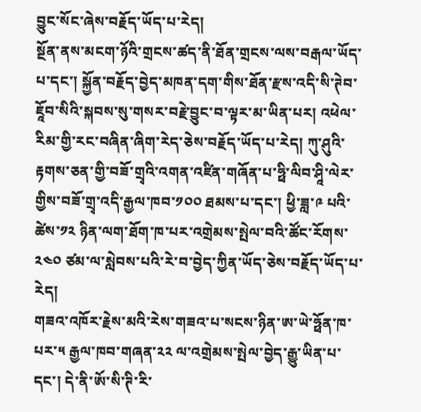བྱུང་སོང་ཞེས་བརྗོད་ཡོད་པ་རེད།
སྔོན་ནས་མངག་ཉོའི་གྲངས་ཚད་ནི་ཐོན་གྲངས་ལས་བརྒལ་ཡོད་པ་དང་། སྐྱོན་བརྗོད་བྱེད་མཁན་དག་གིས་ཐོན་རྫས་འདི་སི་ཊེབ་ཇཱོབ་སིའི་སྐབས་སུ་གསར་བརྗེ་བྱུང་བ་ལྟར་མ་ཡིན་པར། འཕེལ་རིམ་གྱི་རང་བཞིན་ཞིག་རེད་ཅེས་བརྗོད་ཡོད་པ་རེད། ཀུ་ཤུའི་རྟགས་ཅན་གྱི་བཟོ་གྲྭའི་འགན་འཛིན་གཞོན་པ་ཧྥི་ལིབ་ཤཱི་ལེར་གྱིས་བཟོ་གྲྭ་འདི་རྒྱལ་ཁབ་༡༠༠ ཐམས་པ་དང་། ཕྱི་ཟླ་༩ པའི་ཚེས་༡༢ ཉིན་ལག་ཐོག་ཁ་པར་འགྲེམས་སྤེལ་བའི་ཚོང་རོགས་༢༤༠ ཙམ་ལ་སླེབས་པའི་རེ་བ་བྱེད་ཀྱིན་ཡོད་ཅེས་བརྗོད་ཡོད་པ་རེད།
གཟའ་འཁོར་རྗེས་མའི་རེས་གཟའ་པ་སངས་ཉིན་ཨ་ཡེ་ཧྥོན་ཁ་པར་༥ རྒྱལ་ཁབ་གཞན་༢༢ ལ་འགྲེམས་སྤེལ་བྱེད་རྒྱུ་ཡིན་པ་དང་། དེ་ནི་ཨོ་སི་ཊི་རི་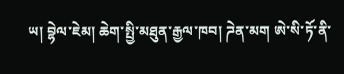ཡ། བྷེལ་ཇེམ། ཆེག་སྤྱི་མཐུན་རྒྱལ་ཁབ། ཌེན་མག ཨེ་སི་ཏོ་ནི་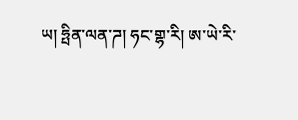ཡ། ཧྤིན་ལན་ཌ། ཧང་གྷ་རི། ཨ་ཡེ་རི་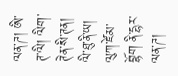ལན་ཌ། ཨི་ཊ་ལི། ལིག་ཊེན་སི་ཊན། ལི་ཐུ་ནི་ཡ། ལུཀ་ཛེམ་བྷོག ནི་དྷར་ལན་ཌ།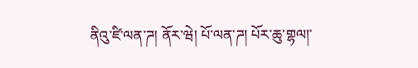ནིའུ་ཛི་ལན་ཌ། ནོར་ཝེ། པོ་ལན་ཌ། པོར་ཆུ་གྷལ།་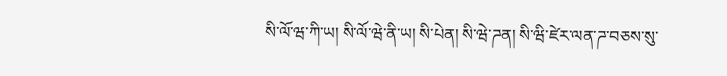སི་ལོ་ཝ་ཀི་ཡ། སི་ལོ་ཝེ་ནི་ཡ། སི་པེན། སི་ཝེ་ཌན། སི་ཝི་ཛེར་ལན་ཌ་བཅས་སུ་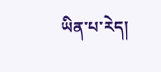ཡིན་པ་རེད།